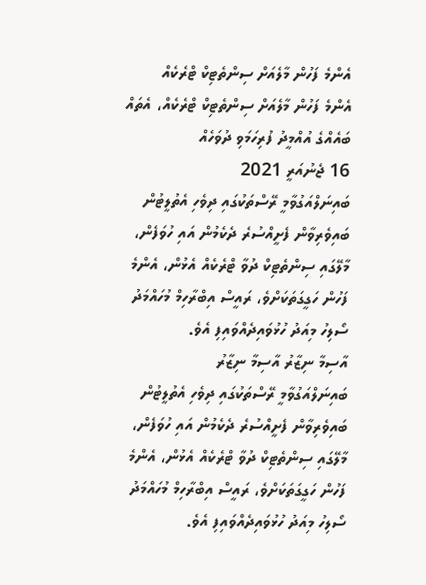އެންމެ ފަހުން މާލެއަށް ސިންތެޓިކް ޓްރެކެއް
އެންމެ ފަހުން މާލެއަށް ސިންތެޓިކް ޓްރެކެއް، އެތައް ބައެއްގެ އުއްމީދު ފުރިހަމަވި ދުވަހެއް
16 ޖެނުއަރީ 2021
ބައިނަލްއަގުވާމީ ރޭސްތަކުގައި ދިވެހި އެތުލީޓުން ބައިވެރިވާން ފެށީއްސުރެ ދެކެމުން އައި ހުވަފެން، މާލޭގައި ސިންތެޓިކް ދުވާ ޓްރެކެއް އެޅުން، އެންމެ ފަހުން ހަގީގަތަކަށްވެ، ރައީސް އިބްރާހިމް މުހައްމަދު ސޯލިހު މިއަދު ހުޅުވައިދެއްވައިފި އެވެ.
އާސިމާ ނިޒާރު އާސިމާ ނިޒާރު
ބައިނަލްއަގުވާމީ ރޭސްތަކުގައި ދިވެހި އެތުލީޓުން ބައިވެރިވާން ފެށީއްސުރެ ދެކެމުން އައި ހުވަފެން، މާލޭގައި ސިންތެޓިކް ދުވާ ޓްރެކެއް އެޅުން، އެންމެ ފަހުން ހަގީގަތަކަށްވެ، ރައީސް އިބްރާހިމް މުހައްމަދު ސޯލިހު މިއަދު ހުޅުވައިދެއްވައިފި އެވެ.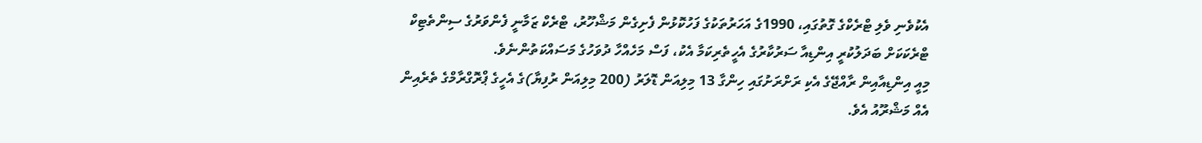އެކުވެނި ވެލި ޓްރެކްގެ ގޮތުގައި، 1990ގެ އަހަރުތަކުގެ ފަހުކޮޅުން ފެށިގެން މަޝްހޫރު، ޓްރެކް ޒަމާނީ ފެންވަރުގެ ސިންތެޓިކް ޓްރެކަކަށް ބަދަލުކުރީ އިންޑިއާ ސަރުކާރުގެ އެހީތެރިކަމާ އެކު، ފަސް މަހެއްހާ ދުވަހުގެ މަސައްކަތުންނެވެ.
މިއީ އިންޑިއާއިން ރާއްޖޭގެ އެކި ރަށްރަށުގައި ހިންގާ 13 މިލިއަން ޑޮލަރު (200 މިލިއަން ރުފިޔާ)ގެ އެހީގެ ޕްރޮގްރާމްގެ ތެރެއިން އެއް މަޝްރޫއު އެވެ.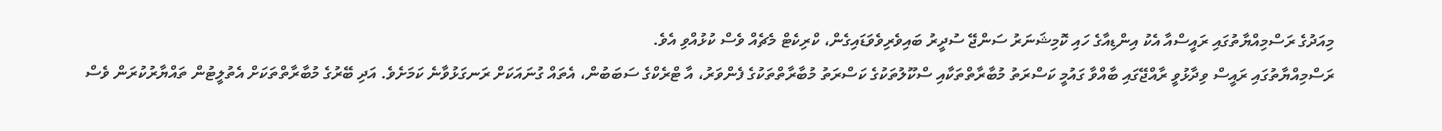މިއަދުގެ ރަސްމިއްޔާތުގައި ރައީސްއާ އެކު އިންޑިއާގެ ހައި ކޮމިޝަނަރު ސަންޖޭ ސުދީރު ބައިވެރިވެވަޑައިގެން، ކްރިކެޓް މެޗެއް ވެސް ކުޅުއްވި އެވެ.
ރަސްމިއްޔާތުގައި ރައީސް ވިދާޅުވީ ރާއްޖޭގައި ބާއްވާ ގައުމީ ކަސްރަތު މުބާރާތްތަކާއި ސްކޫލުތަކުގެ ކަސްރަތު މުބާރާތްތަކުގެ ފެންވަރު، އާ ޓްރެކްގެ ސަބަބުން، އެތައް ގުނައަކަށް ރަނގަޅުވާނެ ކަމަށެވެ. އަދި ބޭރުގެ މުބާރާތްތަކަށް އެތުލީޓުން ތައްޔާރުކުރަން ވެސް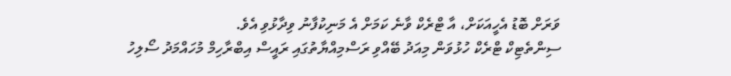ވަރަށް ބޮޑު އެހީއަކަށް، އާ ޓްރެކް ވާނެ ކަމަށް އެ މަނިކުފާނު ވިދާޅުވި އެވެ.
ސިންތެޓިކް ޓްރެކް ހުޅުވަން މިއަދު ބޭއްވި ރަސްމިއްޔާތުގައި ރައީސް އިބްރާހިމް މުހައްމަދު ސޯލިހު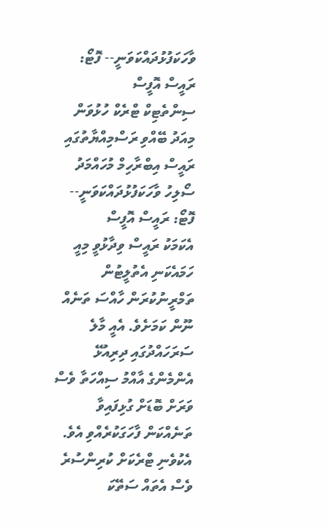ވާހަކަފުޅުދައްކަވަނީ-- ފޮޓޯ: ރައީސް އޮފީސް
ސިންތެޓިކް ޓްރެކް ހުޅުވަން މިއަދު ބޭއްވި ރަސްމިއްޔާތުގައި ރައީސް އިބްރާހިމް މުހައްމަދު ސޯލިހު ވާހަކަފުޅުދައްކަވަނީ-- ފޮޓޯ: ރައީސް އޮފީސް
އެކަމަކު ރައީސް ވިދާޅުވީ މިއީ ހަމައެކަނި އެތުލީޓުން ތަމްރީނުކުރަން ހާއްސަ ތަނެއް ނޫން ކަމަށެވެ. އެއީ މާލެ ސަރަހައްދުގައި ދިރިއުޅޭ އެންމެންގެ އާއްމު ސިއްހަތާ ވެސް ވަރަށް ބޮޑަށް ގުޅިފައިވާ ތަނެއްކަން ފާހަގަކުރެއްވި އެވެ.
އެކުވެނި ޓްރެކަށް ކުރިންސުރެ ވެސް އެތައް ސަތޭކަ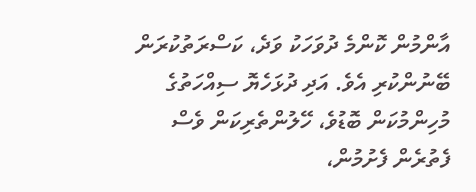އާންމުން ކޮންމެ ދުވަހަކު ވަދެ، ކަސްރަތުކުރަން ބޭނުންކުރި އެވެ. އަދި ދުޅަހެޔޮ ސިއްހަތުގެ މުހިންމުކަން ބޮޑުވެ، ހޭލުންތެރިކަން ވެސް ފެތުރެން ފެށުމުން،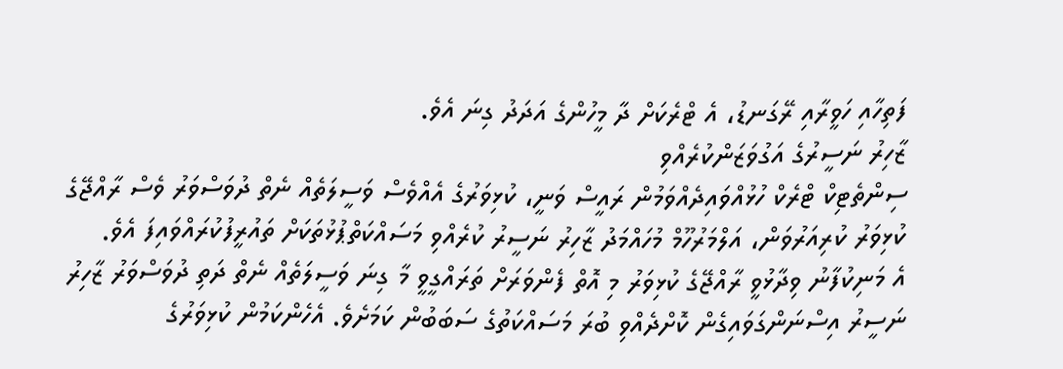ފަތިހާއި ހަވީރާއި ރޭގަނޑު، އެ ޓްރެކަށް ދާ މީހުންގެ އަދަދު ގިނަ އެވެ.
ޒާހިރު ނަސީރުގެ އަގުވަޒަންކުރެއްވި
ސިންތެޓިކް ޓްރެކް ހުޅުއްވައިދެއްވަމުން ރައީސް ވަނީ، ކުޅިވަރުގެ އެއްވެސް ވަސީލަތެއް ނެތް ދުވަސްވަރު ވެސް ރާއްޖޭގެ ކުޅިވަރު ކުރިއަރުވަން، އަލްމަރުހޫމް މުހައްމަދު ޒާހިރު ނަސީރު ކުރެއްވި މަސައްކަތްޕުޅުތަކަށް ތައުރީފުކުރައްވައިފަ އެވެ.
އެ މަނިކުފާނު ވިދާޅުވީ ރާއްޖޭގެ ކުޅިވަރު މި އޮތް ފެންވަރަށް ތަރައްގީވީ މާ ގިނަ ވަސީލަތެއް ނެތް ދަތި ދުވަސްވަރު ޒާހިރު ނަސީރު އިސްނަންގަވައިގެން ކޮށްދެއްވި ބުރަ މަސައްކަތުގެ ސަބަބުން ކަމަށެވެ. އެހެންކަމުން ކުޅިވަރުގެ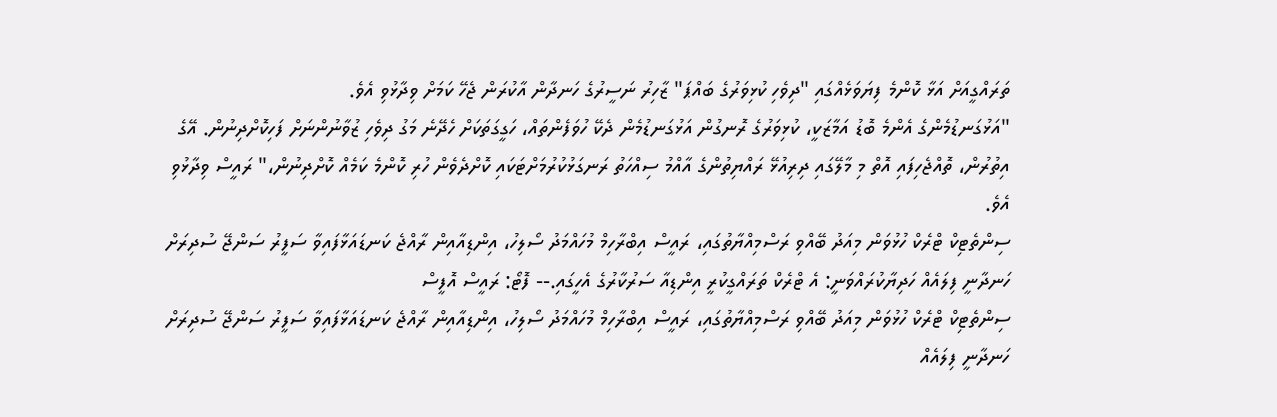ތަރައްގީއަށް އަޅާ ކޮންމެ ފިޔަވަޅެއްގައި "ދިވެހި ކުޅިވަރުގެ ބައްޕަ" ޒާހިރު ނަސީރުގެ ހަނދާން އާކުރަން ޖެހޭ ކަމަށް ވިދާޅުވި އެވެ.
"އަޅުގަނޑުމެންގެ އެންމެ ބޮޑު އަމާޒަކީ، ކުޅިވަރުގެ ރޮނގުން އަޅުގަނޑުމެން ދެކޭ ހުވަފެންތައް، ހަގީގަތަކަށް ހެދޭނެ މަގު ދިވެހި ޒުވާނުންނަށް ފަހިކޮށްދިނުން. އޭގެ އިތުރުން، ތޮއްޖެހިފައި އޮތް މި މާލޭގައި ދިރިއުޅޭ ރައްޔިތުންގެ އާއްމު ސިއްހަތު ރަނގަޅުކުރުމަށްޓަކައި ކޮށްދެވެން ހުރި ކޮންމެ ކަމެއް ކޮށްދިނުން،" ރައީސް ވިދާޅުވި އެވެ.
ސިންތެޓިކް ޓްރެކް ހުޅުވަން މިއަދު ބޭއްވި ރަސްމިއްޔާތުގައި، ރައީސް އިބްރާހިމް މުހައްމަދު ސޯލިހު، އިންޑިއާއިން ރާއްޖެ ކަނޑައަޅާފައިވާ ސަފީރު ސަންޖޭ ސުދިރަށް ހަނދާނީ ފިލައެއް ހަދިޔާކުރައްވަނީ: އެ ޓްރެކް ތަރައްގީކުރީ އިންޑިއާ ސަރުކާރުގެ އެހީގައި.-- ފޮޓޯ: ރައީސް އޮފީސް
ސިންތެޓިކް ޓްރެކް ހުޅުވަން މިއަދު ބޭއްވި ރަސްމިއްޔާތުގައި، ރައީސް އިބްރާހިމް މުހައްމަދު ސޯލިހު، އިންޑިއާއިން ރާއްޖެ ކަނޑައަޅާފައިވާ ސަފީރު ސަންޖޭ ސުދިރަށް ހަނދާނީ ފިލައެއް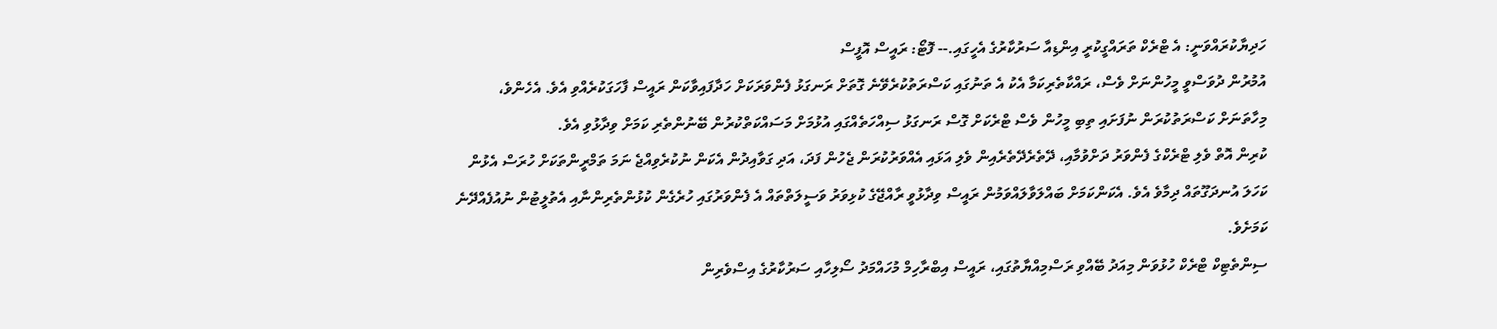ހަދިޔާކުރައްވަނީ: އެ ޓްރެކް ތަރައްގީކުރީ އިންޑިއާ ސަރުކާރުގެ އެހީގައި.-- ފޮޓޯ: ރައީސް އޮފީސް
އުމުރުން ދުވަސްވީ މީހުންނަށް ވެސް، ރައްކާތެރިކަމާ އެކު އެ ތަނުގައި ކަސްރަތުކުރެވޭނެ ގޮތަށް ރަނގަޅު ފެންވަރަކަށް ހަދާފައިވާކަން ރައީސް ފާހަގަކުރެއްވި އެވެ. އެހެންވެ، މިހާތަނަށް ކަސްރަތުކުރަން ނުފަށައި ތިބި މީހުން ވެސް ޓްރެކަށް ގޮސް ރަނގަޅު ސިއްހަތެއްގައި އުޅުމަށް މަސައްކަތްކުރުން ބޭނުންތެރި ކަމަށް ވިދާޅުވި އެވެ.
ކުރިން އޮތް ވެލި ޓްރެކްގެ ފެންވަރު ދަށްވުމާއި، ދޭތެރެދޭތެރެއިން ވެލި އަޅައި އެއްވަރުކުރަން ޖެހުން ފަދަ، އަދި ގަވާއިދުން އެކަން ނުކުރެވިއްޖެ ނަމަ ތަމްރީންތަކަށް ހުރަސް އެޅުން ކަހަލަ އުނދަގޫތައް ދިމާވެ އެވެ. އެކަންކަމަށް ބައްލަވާލައްވަމުން ރައީސް ވިދާޅުވީ ރާއްޖޭގެ ކުޅިވަރު ވަސީލަތްތައް އެ ފެންވަރުގައި ހުރެގެން ކުޅުންތެރިންނާއި އެތުލީޓުން ނުއުފެއްދޭނެ ކަމަށެވެ.
ސިންތެޓިކް ޓްރެކް ހުޅުވަން މިއަދު ބޭއްވި ރަސްމިއްޔާތުގައި، ރައީސް އިބްރާހިމް މުހައްމަދު ސޯލިހާއި ސަރުކާރުގެ އިސްވެރިން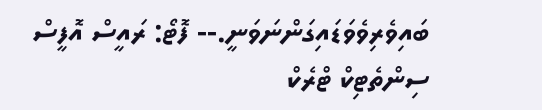ބައިވެރިވެވަޑައިގަންނަވަނީ.-- ފޮޓޯ: ރައީސް އޮފީސް
ސިންތެޓިކް ޓްރެކް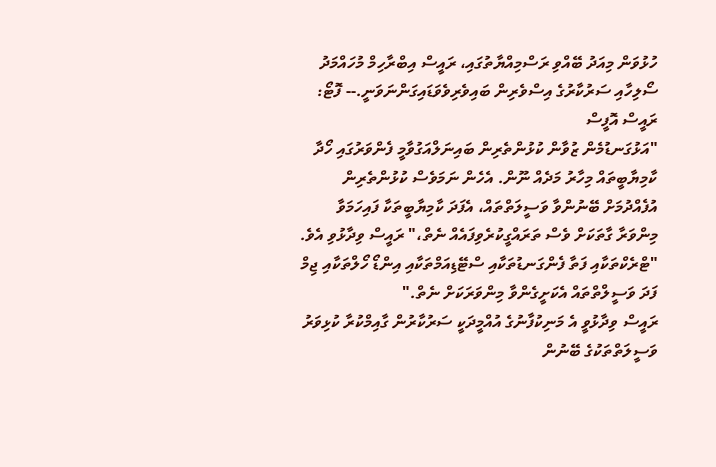ހުޅުވަން މިއަދު ބޭއްވި ރަސްމިއްޔާތުގައި، ރައީސް އިބްރާހިމް މުހައްމަދު ސޯލިހާއި ސަރުކާރުގެ އިސްވެރިން ބައިވެރިވެވަޑައިގަންނަވަނީ.-- ފޮޓޯ: ރައީސް އޮފީސް
"އަޅުގަނޑުމެން ޒުވާން ކުޅުންތެރިން ބައިނަލްއަގުވާމީ ފެންވަރުގައި ހޯދާ ކާމިޔާބީތައް މިހާރު މަދެއް ނޫން. އެހެން ނަމަވެސް ކުޅުންތެރިން އުފެއްދުމަށް ބޭނުންވާ ވަސީލަތްތައް، އެފަދަ ކާމިޔާބީތަކާ ފައިހަމަވާ މިންވަރާ ގާތަކަށް ވެސް ތަރައްގީކުރެވިފައެއް ނެތް،" ރައީސް ވިދާޅުވި އެވެ.
"ޓްރެކްތަކާއި ފަތާ ފެންގަނޑުތަކާއި ސްޓޭޑިއަމްތަކާއި އިންޑޯ ހޯލްތަކާއި ޖިމް ފަދަ ވަސީލްތްތައް އެކަށީގެންވާ މިންވަރަކަށް ނެތް."
ރައީސް ވިދާޅުވީ އެ މަނިކުފާނުގެ އުއްމީދަކީ ސަރުކާރުން ގާއިމްކުރާ ކުޅިވަރު ވަސީލަތްތަކުގެ ބޭނުން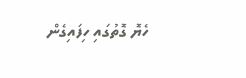ހެޔޮ ގޮތުގައި ހިފައިގެން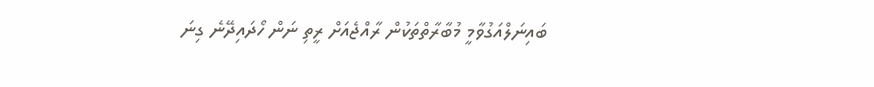ބައިނަލްއަގުވާމީ މުބާރާތްތަކުން ރާއްޖެއަށް ރީތި ނަން ހޯދައިދޭނެ ގިނަ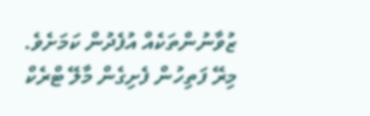ޒުވާނުންތަކެއް އުފެދުން ކަމަށެވެ.
މިރޭ ފަތިހުން ފެށިގެން މާލޭ ޓްރެކް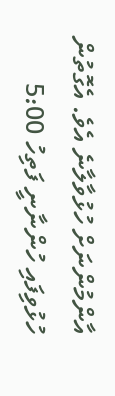އާންމުންނަށް ހުޅުވާލާނެ އެވެ. އެގޮތުން ހުޅުވިފައި ހުންނާނީ ފަތިހު 5:00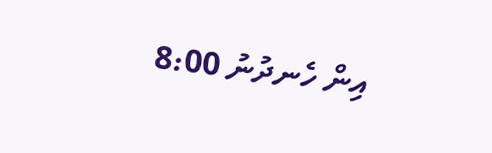އިން ހެނދުނު 8:00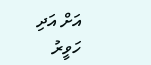އަށް އަދި ހަވީރު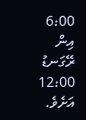6:00 އިން ރޭގަނޑު 12:00 އަށެވެ.